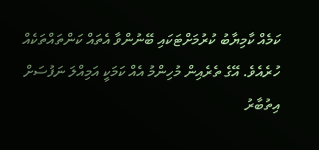ކަމެއް ކާމިޔާބު ކުރުމަށްޓަކައި ބޭނުންވާ އެތައް ކަންތައްތަކެއް ހުރެއެވެ. އޭގެ ތެރެއިން މުހިންމު އެއް ކަމަކީ އަމިއްލަ ނަފުސަށް އިތުބާރު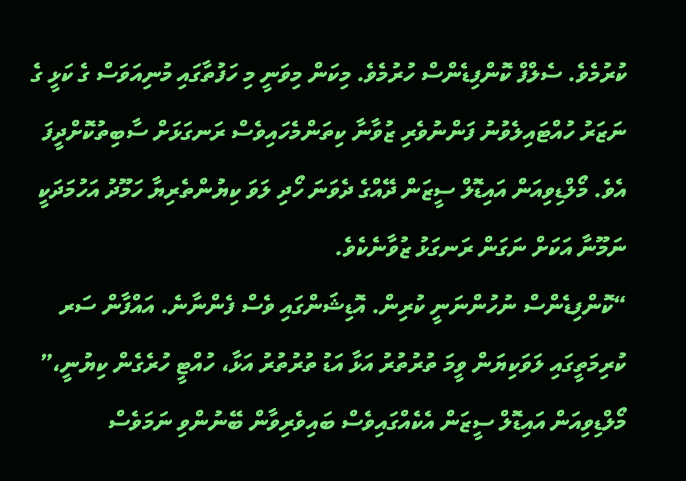ކުރުމެވެ. ސެލްފް ކޮންފިޑެންސް ހުރުމެވެ. މިކަން މިވަނީ މި ހަފުތާގައި މުނިއަވަސް ގެ ކަޅީ ގެ ނަޒަރު ހުއްޓައިލެވުނު ފަންނުވެރި ޒުވާނާ ކިތަންމެހައިވެސް ރަނގަޅަށް ސާބިތުކޮށްދީފަ އެވެ. މޯލްޑިވިއަން އައިޑޮލް ސީޒަން ދޭއްގެ ދެވަނަ ހޯދި ލަވަ ކިޔުންތެރިޔާ ހަމޫދު އަހުމަދަކީ ނަމޫނާ އަކަށް ނަގަން ރަނގަޅު ޒުވާނެކެވެ.
“ކޮންފިޑެންސް ނުހުންނަނީ ކުރިން. އޮޑިޝަންގައި ވެސް ފެންނާނެ. އައްފާން ސަރ ކުރިމަތީގައި ލަވަކިޔަން ވީމަ ތުރުތުރު އަޅާ އަޑު ތުރުތުރު އަޅާ، ހުއްޓީ ހުރެގެން ކިޔުނީ،” މޯލްޑިވިއަން އައިޑޮލް ސީޒަން އެކެއްގައިވެސް ބައިވެރިވާން ބޭނުންވި ނަމަވެސް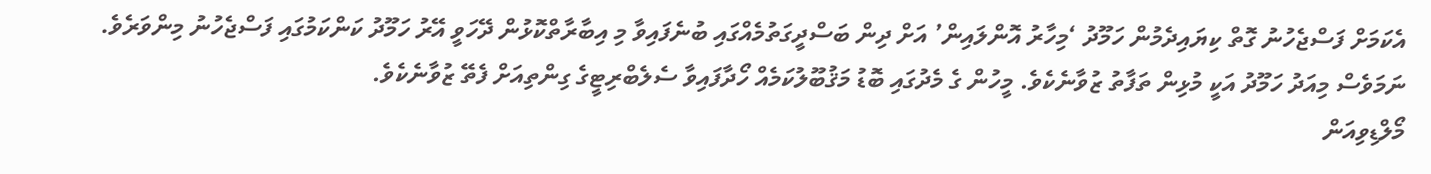އެކަމަށް ފަސްޖެހުނު ގޮތް ކިޔައިދެމުން ހަމޫދު ‘މިހާރު އޮންލައިން’ އަށް ދިން ބަސްދީގަތުމެއްގައި ބުނެފައިވާ މި އިބާރާތްކޮޅުން ދޭހަވީ އޭރު ހަމޫދު ކަންކަމުގައި ފަސްޖެހުނު މިންވަރެވެ. ނަމަވެސް މިއަދު ހަމޫދު އަކީ މުޅިން ތަފާތު ޒުވާނެކެވެ. މީހުން ގެ މެދުގައި ބޮޑު މަޤުބޫލުކަމެއް ހޯދާފައިވާ ސެލެބްރިޓީގެ ގިންތިއަށް ފެތޭ ޒުވާނެކެވެ.
މޯލްޑިވިއަން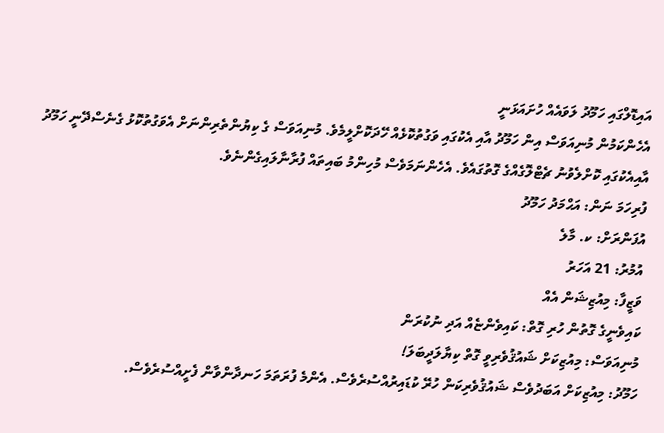އައިޑޮލްގައި ހަމޫދު ލަވައެއް ހުށައަޅަނީ
އެހެންކަމުން މުނިއަވަސް އިން ހަމޫދު އާއި އެކުގައި ވަގުތުކޮޅެއް ހޭދަކޮށްލީމެވެ. މުނިއަވަސް ގެ ކިޔުންތެރިންނަށް އެވަގުތުކޮޅު ގެނެސްދޭނީ ހަމޫދު އާއިއެކުގައި ކޮށްލެވުނު ޗެޓްލޮގެއްގެ ގޮތުގައެވެ. އެހެންނަމަވެސް މުހިންމު ބައިތައް ފުރާނާލައިގެންނެވެ.
ފުރިހަމަ ނަން: އަޙްމަދު ހަމޫދު
އުފަންރަށް: ކ. މާލެ
އުމުރު: 21 އަހަރު
ވަޒީފާ: މިއުޒިޝަން އެއް
ކައިވެނީގެ ގޮތުން ހުރި ގޮތް: ކައިވެންޏެއް އަދި ނުކުރަން
މުނިއަވަސް: މިއުޒިކަށް ޝައުޤުވެރިވީ ގޮތް ކިޔާލަދީބަލަ!
ހަމޫދު: މިއުޒިކަށް އަބަދުވެސް ޝައުޤުވެރިކަން ހުރޭ ކުޑައިރުއްސުރެވެސް. އެންމެ ފުރަތަމަ ހަނދާންވާން ފެށީއްސުރެވެސް.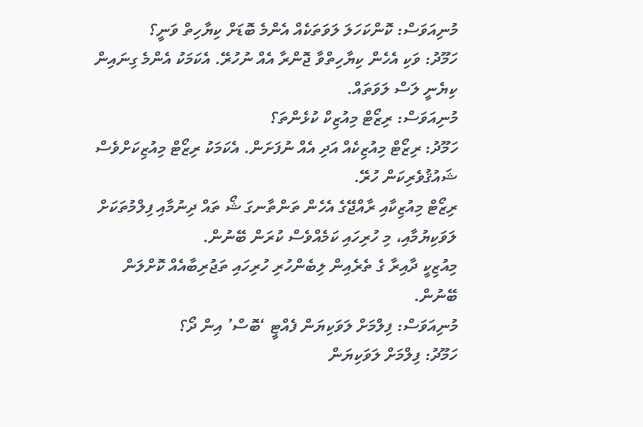މުނިއަވަސް: ކޮންކަހަލަ ލަވަތަކެއް އެންމެ ބޮޑަށް ކިޔާހިތް ވަނީ؟
ހަމޫދު: ވަކި އެހެން ކިޔާހިތްވާ ޖޮންރާ އެއް ނުހުރޭ. އެކަމަކު އެންމެ ގިނައިން ކިޔެނީ ލަސް ލަވަތައް.
މުނިއަވަސް: ރިޒޯޓް މިއުޒިކް ކުޅެންތަ؟
ހަމޫދު: ރިޒޯޓް މިއުޒިކެއް އަދި އެއް ނުފަށަން. އެކަމަކު ރިޒޯޓް މިއުޒިކަށްވެސް ޝައުޤުވެރިކަން ހުރޭ.
ރިޒޯޓް މިއުޒިކާއި ރާއްޖޭގެ އެހެން ތަންތާނގަ ޝޯ ތައް ދިނުމާއި ފިލްމުތަކަށް ލަވަކިޔުމާއި، މި ހުރިހައި ކަމެއްވެސް ކުރަން ބޭނުން.
މިއުޒިކީ ދާއިރާ ގެ ތެރެއިން ލިބެންހުރި ހުރިހައި ތަޖުރިބާއެއް ކޮށްލަން ބޭނުން.
މުނިއަވަސް: ފިލްމަށް ލަވަކިޔަން ފެއްޓީ ‘ބޮސް’ އިން ދޯ؟
ހަމޫދު: ފިލްމަށް ލަވަކިޔަން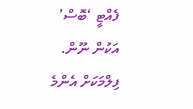ފެއްޓީ ‘ބޮސް’ އަކުން ނޫން. ފިލްމަކަށް އެންމެ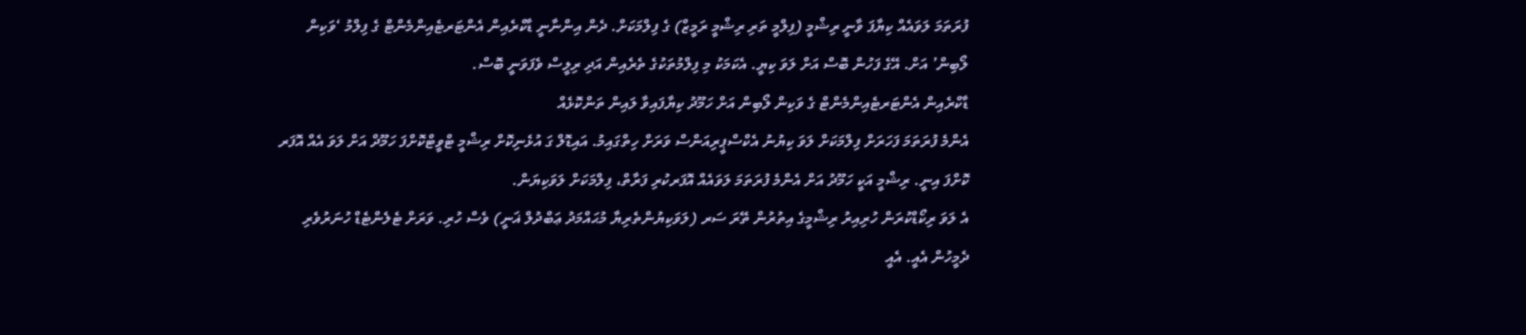ފުރަތަމަ ލަވައެއް ކިޔާފަ ވާނީ ރިޝްމީ (ފިލްމީ ތަރި ރިޝްމީ ރަމީޒް) ގެ ފިލްމަކަށް. ދެން އިންނާނީ ޑާކްރެއިން އެންޓަރޓެއިންމެންޓް ގެ ފިލްމު ‘ވަކިން ލޯބިން’ އަށް. އޭގެ ފަހުން ބޮސް އަށް ލަވަ ކިޔީ. އެކަމަކު މި ފިލްމުތަކުގެ ތެރެއިން އަދި ރިލީސް ވެފަވަނީ ބޮސް.
ޑާކްރެއިން އެންޓަރޓެއިންމެންޓް ގެ ވަކިން ލޯބިން އަށް ހަމޫދު ކިޔާފައިވާ ލައިން ތަންކޮޅެއް
އެންމެ ފުރަތަމަ ފަހަރަށް ފިލްމަކަށް ލަވަ ކިޔުނު އެކްސްޕީރިއަންސް ވަރަށް ހިތްގައިމު. އައިޑޮލް ގަ އުޅެނިކޮށް ރިޝްމީ ޓްވީޓްކޮށްފަ ހަމޫދް އަށް ލަވަ އެއް އޮފަރ ކޮށްފަ އިނީ. ރިޝްމީ އަކީ ހަމޫދު އަށް އެންމެ ފުރަތަމަ ލަވައެއް އޮފަރކުރި ފަރާތް، ފިލްމަކަށް ލަވަކިޔަން.
އެ ލަވަ ރިކޯޑްކުރަން ހުރިއިރު ރިޝްމީގެ އިތުރުން ތޭރަ ސަރ (ލަވަކިޔުންތެރިޔާ މުޙައްމަދު ޢަބްދުލް ޣަނީ) ވެސް ހުރި. ވަރަށް ޓެލެންޓެޑް ހުނަރުވެރި ދެމީހުން އެއީ. އެއީ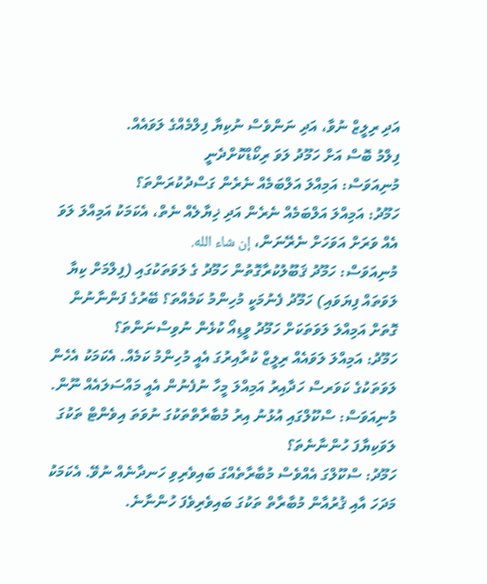އަދި ރިލީޒް ނުވާ، އަދި ނަންވެސް ނުކިޔާ ފިލްމެއްގެ ލަވައެއް.
ފިލްމު ބޮސް އަށް ހަމޫދު ލަވަ ރިކޯޑްކޮށްދެނީ
މުނިއަވަސް: އަމިއްލަ އަލްބަމެއް ނެރެން ގަސްދުކުރަންތަ؟
ހަމޫދު: އަމިއްލަ އަލްބަމެއް ނެރެން އަދި ޚިޔާލެއް ނެތް، އެކަމަކު އަމިއްލަ ލަވަ އެއް ވަރަށް އަވަހަށް ނެރޭނަން، إن شاء الله.
މުނިއަވަސް: ހަމޫދު ޤަބޫލުކުރާގޮތުން ހަމޫދު ގެ ލަވަތަކުގައި (ފިލްމަށް ކިޔާ ލަވަތައް ފިޔަވައި) ހަމޫދު ފެނުމަކީ މުހިންމު ކަމެއްތަ؟ ބޭރުގެ ފަންނާނުން ގޮތަށް އަމިއްލަ ލަވަތަކަށް ހަމޫދު ވީޑިއޯ ކުޅެން ނުވިސްނަންތަ؟
ހަމޫދު: އަމިއްލަ ލަވައެއް ރިލީޒް ކުރާއިރުގަ އެއީ މުހިންމު ކަމެއް. އެކަމަކު އެހެން ލަވަތަކުގެ ކަވަރސް ހަދާއިރު އަމިއްލަ މީހާ ނުފެނުން އެއީ މައްސަލައެއް ނޫން.
މުނިއަވަސް: ސްކޫލްގައި އުޅުނު އިރު މުބާރާތްތަކުގަ ނުވަތަ އިވެންޓް ތަކުގަ ލަވަކިޔާފަ ހުންނާނެތަ؟
ހަމޫދު: ސްކޫލްގަ އެއްވެސް މުބާރާތެއްގަ ބައިވެރިވި ހަނދާނެއް ނުވޭ. އެކަމަކު މަދަހަ އާއި ޤުރުއާން މުބާރާތް ތަކުގަ ބައިވެރިވެފަ ހުންނާނެ.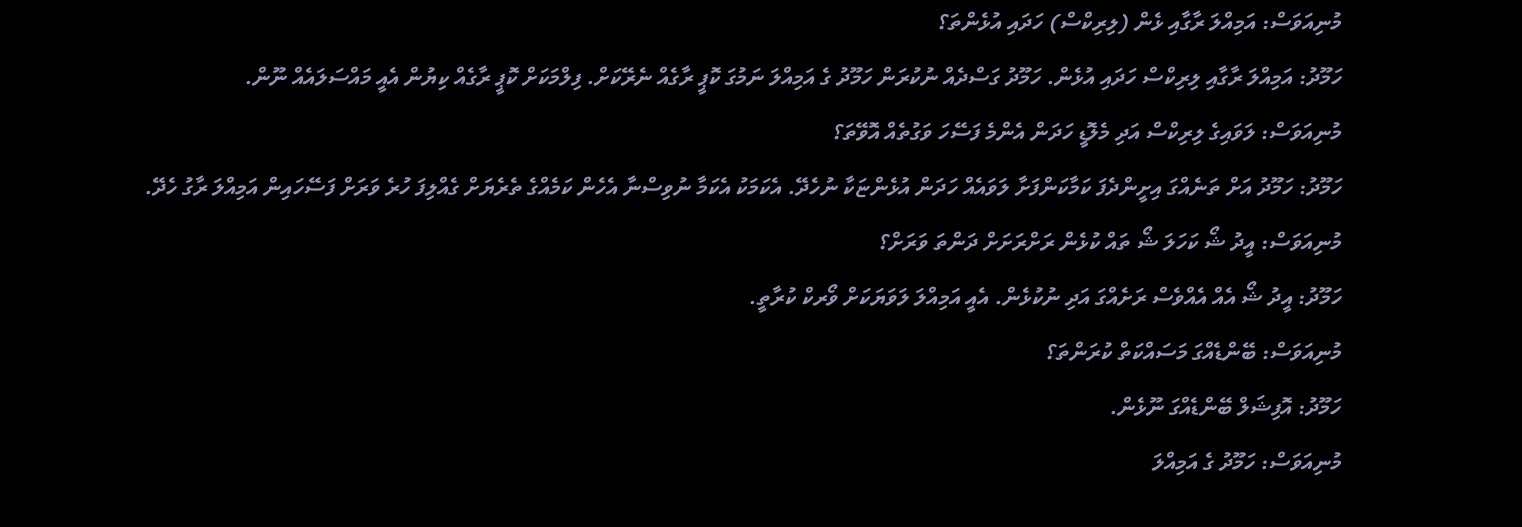މުނިއަވަސް: އަމިއްލަ ރާގާއި ޅެން (ލިރިކްސް) ހަދައި އުޅެންތަ؟
ހަމޫދު: އަމިއްލަ ރާގާއި ލިރިކްސް ހަދައި އުޅެން. ހަމޫދު ގަސްދެއް ނުކުރަން ހަމޫދު ގެ އަމިއްލަ ނަމުގަ ކޮޕީ ރާގެއް ނެރޭކަށް. ފިލްމަކަށް ކޮޕީ ރާގެއް ކިޔުން އެއީ މައްސަލައެއް ނޫން.
މުނިއަވަސް: ލަވައިގެ ލިރިކްސް އަދި މެލޮޑީ ހަދަން އެންމެ ފަސޭހަ ވަގުތެއް އޮވޭތަ؟
ހަމޫދު: ހަމޫދު އަށް ތަނެއްގަ އިށީންދެފަ ކަމާކަންފަށާ ލަވައެއް ހަދަން އުޅެންޏަކާ ނުހެދޭ. އެކަމަކު އެކަމާ ނުވިސްނާ އެހެން ކަމެއްގެ ތެރެޔަށް ގެއްލިފަ ހުރެ ވަރަށް ފަސޭހައިން އަމިއްލަ ރާގު ހެދޭ.
މުނިއަވަސް: އީދު ޝޯ ކަހަލަ ޝޯ ތައް ކުޅެން ރަށްރަށަށް ދަންތަ ވަރަށް؟
ހަމޫދު: އީދު ޝޯ އެއް އެއްވެސް ރަށެއްގަ އަދި ނުކުޅެން. އެއީ އަމިއްލަ ލަވަޔަކަށް ވޯރކް ކުރާތީ.
މުނިއަވަސް: ބޭންޑެއްގަ މަސައްކަތް ކުރަންތަ؟
ހަމޫދު: އޮފިޝަލް ބޭންޑެއްގަ ނޫޅެން.
މުނިއަވަސް: ހަމޫދު ގެ އަމިއްލަ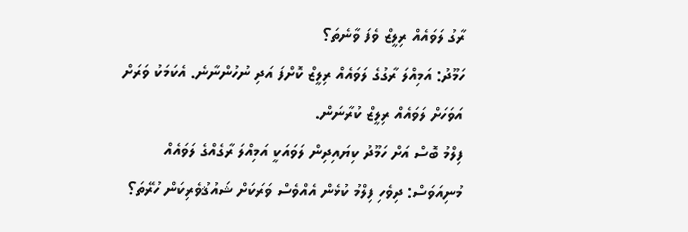ރާގު ލަވައެއް ރިލީޒް ވެފަ ވާނެތަ؟
ހަމޫދު: އަމިއްލަ ރާގުގެ ލަވައެއް ރިލީޒް ކޮށްފަ އަދި ނުހުންނާނެ. އެކަމަކު ވަރަށް އަވަހަށް ލަވައެއް ރިލީޒް ކުރާނަން.
ފިލްމު ބޮސް އަށް ހަމޫދު ކިޔައިދިން ލަވައަކީ އަމިއްލަ ރާގެއްގެ ލަވައެއް
މުނިއަވަސް: ދިވެހި ފިލްމު ކުޅެން އެއްވެސް ވަރަކަށް ޝައުޤުވެރިކަން ހުރޭތަ؟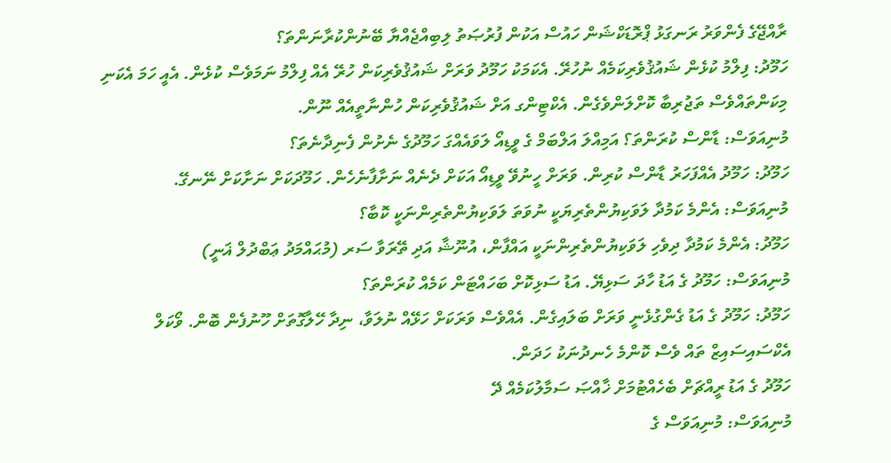ރާއްޖޭގެ ފެންވަރު ރަނގަޅު ޕްރޮޑަކްޝަން ހައުސް އަކުން ފުރުޞަތު ލިބިއްޖެއްޔާ ބޭނުންކުރާނަންތަ؟
ހަމޫދު: ފިލްމު ކުޅެން ޝައުޤުވެރިކަމެއް ނުހުރޭ. އެކަމަކު ހަމޫދު ވަރަށް ޝައުޤުވެރިކަން ހުރޭ އެއް ފިލްމު ނަމަވެސް ކުޅެން. އެއީ ހަމަ އެކަނި މިކަންތައްވެސް ތަޖުރިބާ ކޮށްލަންވެގެން. އެކްޓިންގ އަށް ޝައުޤުވެރިކަން ހުންނާތީއެއް ނޫން.
މުނިއަވަސް: ޑާންސް ކުރަންތަ؟ އަމިއްލަ އަލްބަމް ގެ ވީޑިއޯ ލަވައެއްގަ ހަމޫދުގެ ނެށުން ފެނިދާނެތަ؟
ހަމޫދު: ހަމޫދު އެއްފަހަރު ޑާންސް ކުރިން. ވަރަށް ހީނުވޭ ވީޑިއޯ އަކަށް ދެނެއް ނަށާފާނެހެން. ހަމޫދަކަށް ނަށާކަށް ނޭނގޭ.
މުނިއަވަސް: އެންމެ ކަމުދާ ލަވަކިޔުންތެރިޔަކީ ނުވަތަ ލަވަކިޔުންތެރިންނަކީ ކޮބާ؟
ހަމޫދު: އެންމެ ކަމުދާ ދިވެހި ލަވަކިޔުންތެރިންނަކީ އައްފާން، އުނޫޝާ އަދި ތޭރަވާ ސަރ (މުޙައްމަދު ޢަބްދުލް ޣަނީ)
މުނިއަވަސް: ހަމޫދު ގެ އަޑު ހާދަ ސަޅިޔޭ. އަޑު ސަޅިކޮށް ބަހައްޓަން ކަމެއް ކުރަންތަ؟
ހަމޫދު: ހަމޫދު ގެ އަޑު ގެންގުޅެނީ ވަރަށް ބަލައިގެން. އެއްވެސް ވަރަކަށް ހަޅޭއް ނުލަވާ، ނިދާ ހޭލާގޮތަށް ހޫނުފެން ބޮން. ވޯކަލް އެކްސައިސައިޒް ތައް ވެސް ކޮންމެ ހެނދުނަކު ހަދަން.
ހަމޫދު ގެ އަޑު ރީއްޗަށް ބެހެއްޓުމަށް ޚާއްޞަ ސަމާލުކަމެއް ދޭ
މުނިއަވަސް: މުނިއަވަސް ގެ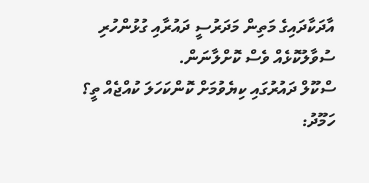އާދަކާދައިގެ މަތިން މަދަރުސީ ދައުރާއި ގުޅުންހުރި ސުވާލުކޮޅެއް ވެސް ކޮށްލާނަން.
ސްކޫލް ދައުރުގައި ކިޔެވުމަށް ކޮންކަހަލަ ކުއްޖެއް ތީ؟
ހަމޫދު: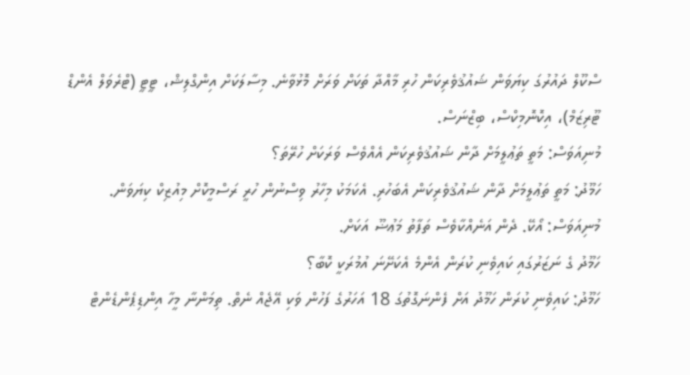ސްކޫލް ދައުރުގަ ކިޔަވަން ޝައުޤުވެރިކަން ހުރި މާއްދާ ތަކަށް ވަރަށް މޮޅުވާނެ. މިސާލަކަށް އިންގްލިޝް، ޓީޓީ (ޓްރެވަލް އެންޑް ޓޫރިޒަމް)، އިކޮނޮމިކްސް، ބިޒްނަސް.
މުނިއަވަސް: މަތީ ތަޢުލީމަށް ދާން ޝައުޤުވެރިކަން އެއްވެސް ވަރަކަށް ހުރޭތަ؟
ހަމޫދު: މަތީ ތަޢުލީމަށް ދާން ޝައުޤުވެރިކަން އެބަހުރި. އެކަމަކު މިހާރު ވިސްނުން ހުރީ ރަސްމީކޮށް މިއުޒިކް ކިޔަވަން.
މުނިއަވަސް: އޯކޭ. ދެން އަނެއްކާވެސް ތަފާތު މަޢުޟޫ އަކަށް.
ހަމޫދު ގެ ނަޒަރުގައި ކައިވެނި ކުރަން އެންމެ އެކަށޭނަ އުމުރަކީ ކޮބާ؟
ހަމޫދު: ކައިވެނި ކުރަން ހަމޫދު އަށް ފެންނަގޮތުގަ 18 އަހަރުގެ ފަހުން ވަކި އޭޖެއް ނެތް. ތިމަންނާ މީހާ އިންޑިޕެންޑެންޓް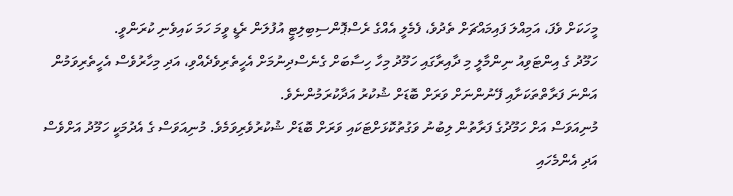މީހަކަށް ވެފަ، އަމިއްލަ ފައިމައްޗަށް ތެދުވެ، ފެމެލީ އެއްގެ ރެސްޕޮންސިބިލިޓީ އުފުލަން ރެޑީ ވީމަ ހަމަ ކައިވެނި ކުރަންވީ.
ހަމޫދު ގެ އިންޓަވިއު ނިންމާލީ މި ދާއިރާގައި ހަމޫދު މިހާ ހިސާބަށް ގެނެސްދިނުމަށް އެހީތެރިވެދެއްވި، އަދި މިހާރުވެސް އެހީތެރިވަމުން އަންނަ ފަރާތްތަކަށާއި ފޭނުންނަށް ވަރަށް ބޮޑަށް ޝުކުރު އަދާކުރަމުންނެވެ.
މުނިއަވަސް އަށް ހަމޫދުގެ ފަރާތުން ލިބުނު ވަގުތުކޮޅަށްޓަކައި ވަރަށް ބޮޑަށް ޝުކުރުވެރިވަމެވެ. މުނިއަވަސް ގެ އެދުމަކީ ހަމޫދު އަށްވެސް އަދި އެންމެހައި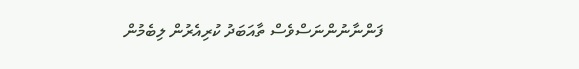ފަންނާނުންނަސްވެސް ތާއަބަދު ކުރިއެރުން ލިބެމުން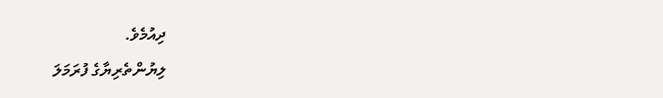ދިއުމެވެ.
ލިޔުންތެރިޔާގެ ފުރަމަލަ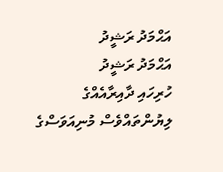އަޙްމަދު ރަޝީދު
އަޙްމަދު ރަޝީދު
ހުރިހައި ދާއިރާއެއްގެ ލިޔުންތައްވެސް މުނިއަވަސްގެ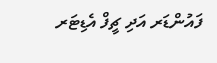ފައުންޑަރ އަދި ޗީފް އެޑިޓަރ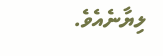ލިޔާނެއެވެ.